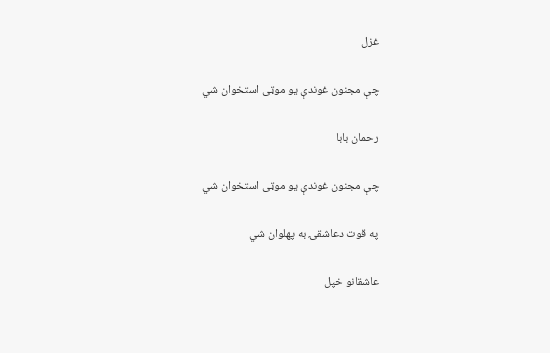غزل

چې مجنون غوندې يو موټی استخوان شي

رحمان بابا

چې مجنون غوندې يو موټی استخوان شي

په قوت دعاشقۍ به پهلوان شي

عاشقانو خپل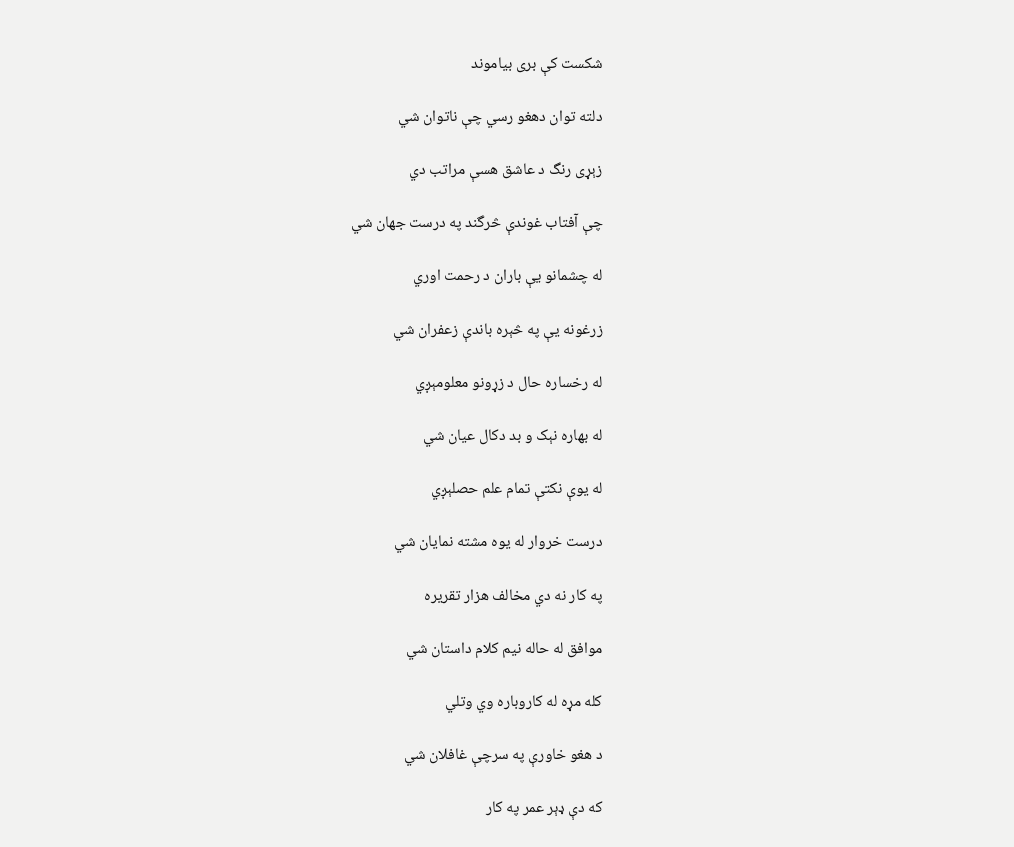شکست کې بری بياموند

دلته توان دهغو رسي چې ناتوان شي

زېړی رنگ د عاشق هسې مراتب دي

چې آفتاب غوندې څرگند په درست جهان شي

له چشمانو يې باران د رحمت اوري

زرغونه يې په څېره باندې زعفران شي

له رخساره حال د زړونو معلومېږي

له بهاره نېک و بد دکال عيان شي

له يوې نکتې تمام علم حصلېږي

درست خروار له يوه مشته نمايان شي

په کار نه دي مخالف هزار تقريره

موافق له حاله نيم کلام داستان شي

کله مړه له کاروباره وي وتلي

د هغو خاورې په سرچې غافلان شي

که دې ډېر عمر په کار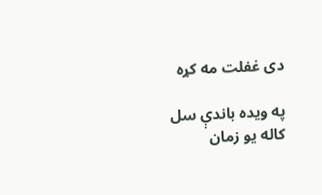دی غفلت مه کړه

په ويده باندې سل کاله يو زمان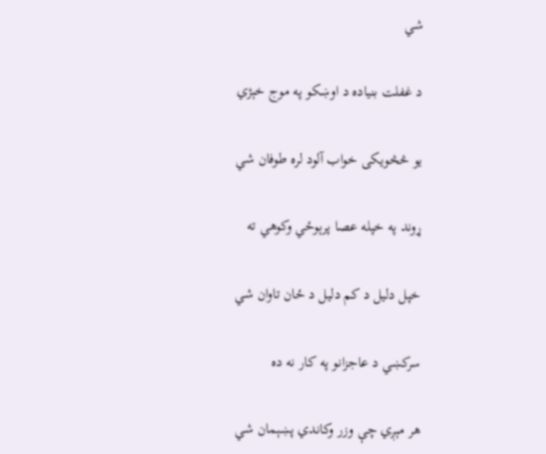شي

د غفلت بنياده د اوښکو په موج خېژي

يو څڅويکی خواب آلود لره طوفان شي

ړوند په خپله عصا پرېوځي وکوهي ته

خپل دليل د کم دليل د ځان تاوان شي

سرکښي د عاجزانو په کار نه ده

هر مېږي چې وزر وکاندي پښېمان شي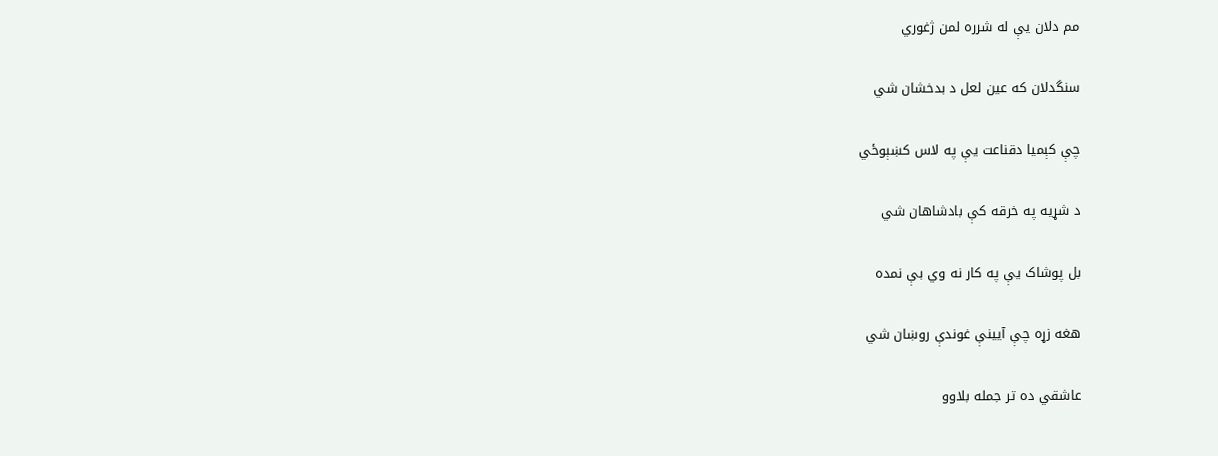مم دلان يې له شرره لمن ژغوري

سنگدلان که عين لعل د بدخشان شي

چې کېميا دقناعت يې په لاس کښېوځي

د شړيه په خرقه کې بادشاهان شي

بل پوشاک يې په کار نه وي بې نمده

هغه زړه چې آيينې غوندې روښان شي

عاشقي ده تر جمله بلاوو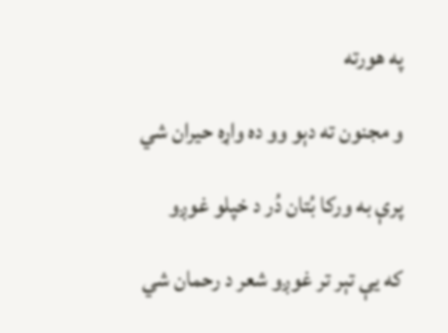په هورته

و مجنون ته دېو وو ده واړه حيران شي

پرې به ورکا بُتان دُر د خپلو غوږو

که يې تېر تر غوږو شعر د رحمان شي